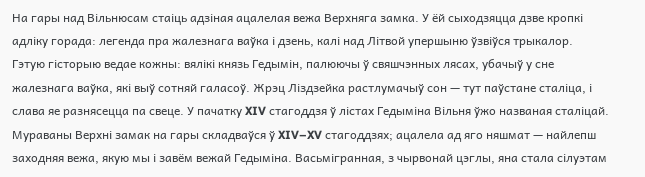На гары над Вільнюсам стаіць адзіная ацалелая вежа Верхняга замка. У ёй сыходзяцца дзве кропкі адліку горада: легенда пра жалезнага ваўка і дзень, калі над Літвой упершыню ўзвіўся трыкалор.
Гэтую гісторыю ведае кожны: вялікі князь Гедымін, палюючы ў свяшчэнных лясах, убачыў у сне жалезнага ваўка, які выў сотняй галасоў. Жрэц Ліздзейка растлумачыў сон — тут паўстане сталіца, і слава яе разнясецца па свеце. У пачатку XIV стагоддзя ў лістах Гедыміна Вільня ўжо названая сталіцай.
Мураваны Верхні замак на гары складваўся ў XIV–XV стагоддзях; ацалела ад яго няшмат — найлепш заходняя вежа, якую мы і завём вежай Гедыміна. Васьмігранная, з чырвонай цэглы, яна стала сілуэтам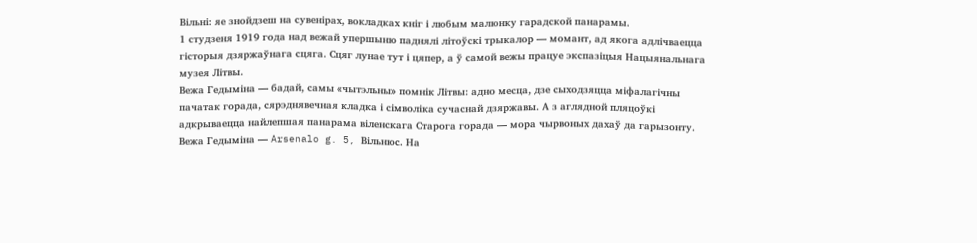Вільні: яе знойдзеш на сувенірах, вокладках кніг і любым малюнку гарадской панарамы.
1 студзеня 1919 года над вежай упершыню паднялі літоўскі трыкалор — момант, ад якога адлічваецца гісторыя дзяржаўнага сцяга. Сцяг лунае тут і цяпер, а ў самой вежы працуе экспазіцыя Нацыянальнага музея Літвы.
Вежа Гедыміна — бадай, самы «чытэльны» помнік Літвы: адно месца, дзе сыходзяцца міфалагічны пачатак горада, сярэднявечная кладка і сімволіка сучаснай дзяржавы. А з аглядной пляцоўкі адкрываецца найлепшая панарама віленскага Старога горада — мора чырвоных дахаў да гарызонту.
Вежа Гедыміна — Arsenalo g. 5, Вільнюс. На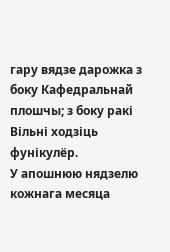гару вядзе дарожка з боку Кафедральнай плошчы; з боку ракі Вільні ходзіць фунікулёр.
У апошнюю нядзелю кожнага месяца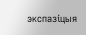экспазіцыя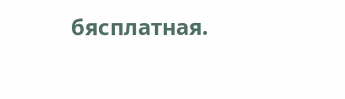бясплатная.